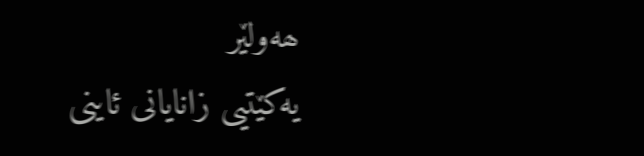ھەولێر
یەکێتیی زانایانی ئاینی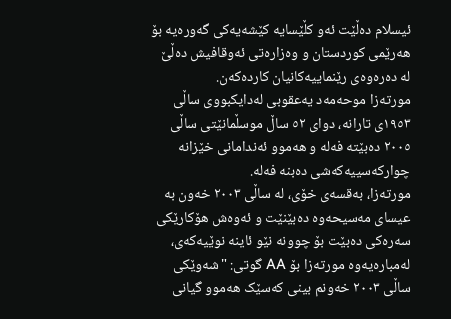ئیسلام دەڵێت ئەو کڵێسایە کێشەیەکی گەورەیە بۆ ھەرێمی کوردستان و وەزارەتی ئەوقافیش دەڵێ لە دەرەوەی رێنماییەکانیان کاردەکەن.
مورتەزا موحەمەد یەعقوبی لەدایکبووی ساڵی ١٩٥٣ی تارانە، دوای ٥٢ ساڵ موسڵمانێتی ساڵی ٢٠٠٥ دەبێتە فەلە و ھەموو ئەندامانی خێزانە چوارکەسییەکەشی دەبنە فەلە.
مورتەزا، بەقسەی خۆی، لە ساڵی ٢٠٠٣ خەون بە عیسای مەسیحەوە دەبێنێت و ئەوەش ھۆکارێکی سەرەکی دەبێت بۆ چوونە نێو ئاینە نوێیەکەی، لەمبارەیەوە مورتەزا بۆ AA گوتی: "شەوێکی ساڵی ٢٠٠٣ خەونم بینی کەسێک ھەموو گیانی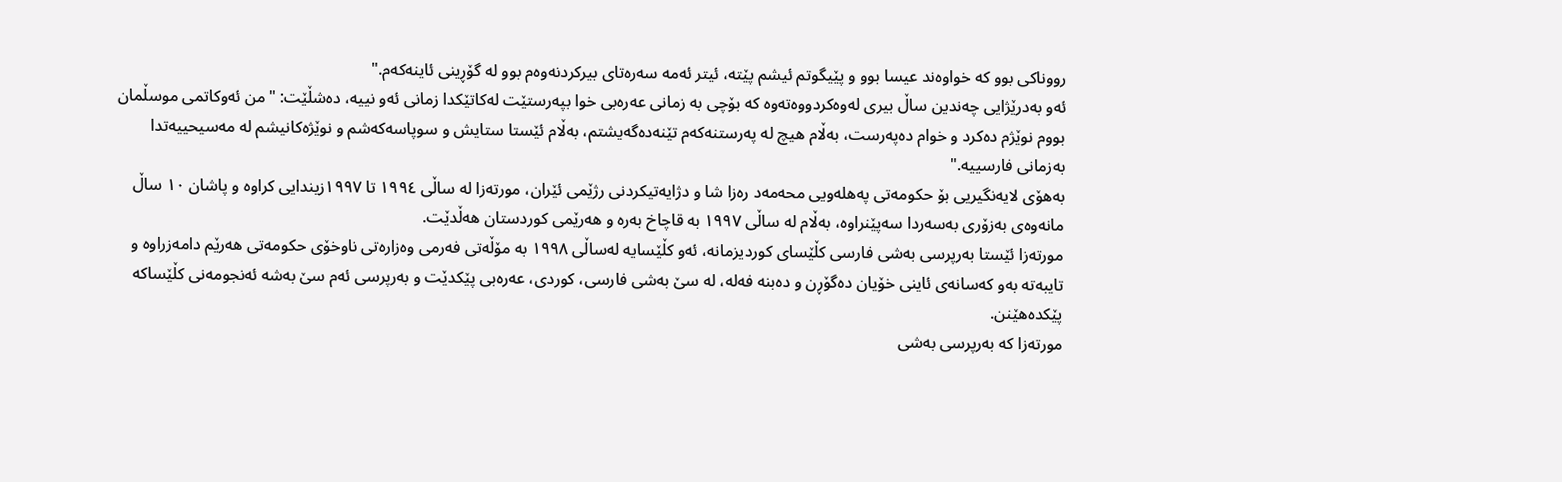رووناکی بوو کە خواوەند عیسا بوو و پێیگوتم ئیشم پێتە، ئیتر ئەمە سەرەتای بیرکردنەوەم بوو لە گۆڕینی ئاینەکەم."
ئەو بەدرێژایی چەندین ساڵ بیری لەوەکردووەتەوە کە بۆچی بە زمانی عەرەبی خوا بپەرستێت لەکاتێکدا زمانی ئەو نییە، دەشڵێت: "من ئەوکاتمی موسڵمان بووم نوێژم دەکرد و خوام دەپەرست، بەڵام ھیچ لە پەرستنەکەم تێنەدەگەیشتم، بەڵام ئێستا ستایش و سوپاسەکەشم و نوێژەکانیشم لە مەسیحییەتدا بەزمانی فارسییە."
بەھۆی لایەنگیریی بۆ حکومەتی پەھلەویی محەمەد رەزا شا و دژایەتیکردنی رژێمی ئێران، مورتەزا لە ساڵی ١٩٩٤ تا ١٩٩٧زیندایی کراوە و پاشان ١٠ ساڵ مانەوەی بەزۆری بەسەردا سەپێنراوە، بەڵام لە ساڵی ١٩٩٧ بە قاچاخ بەرە و ھەرێمی کوردستان ھەڵدێت.
مورتەزا ئێستا بەرپرسی بەشی فارسی کڵێسای کوردیزمانە، ئەو کڵێسایە لەساڵی ١٩٩٨ بە مۆڵەتی فەرمی وەزارەتی ناوخۆی حکومەتی ھەرێم دامەزراوە و تایبەتە بەو کەسانەی ئاینی خۆیان دەگۆڕن و دەبنە فەلە، لە سێ بەشی فارسی، کوردی، عەرەبی پێکدێت و بەرپرسی ئەم سێ بەشە ئەنجومەنی کڵێساکە پێکدەھێنن.
مورتەزا کە بەرپرسی بەشی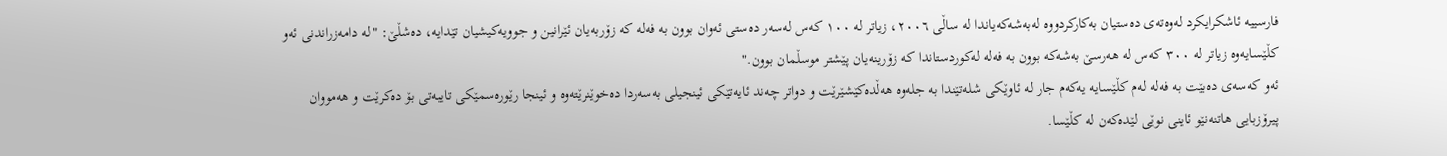فارسییە ئاشکرایکرد لەوەتەی دەستیان بەکارکردووە لەبەشەکەیاندا لە ساڵی ٢٠٠٦، زیاتر لە ١٠٠ کەس لەسەر دەستی ئەوان بوون بە فەلە کە زۆربەیان ئێرانین و جوویەکیشیان تێدایە، دەشڵێ: "لە دامەزراندنی ئەو کڵێسایەوە زیاتر لە ٣٠٠ کەس لە ھەرسێ بەشەکە بوون بە فەلە لەکوردستاندا کە زۆرینەیان پێشتر موسڵمان بوون."
ئەو کەسەی دەبێت بە فەلە لەم کڵێسایە یەکەم جار لە ئاوێکی شلەتێندا بە جلەوە ھەڵدەکێشێرێت و دواتر چەند ئایەتێکی ئینجیلی بەسەردا دەخوێنرێتەوە و ئینجا رێورەسمێکی تایبەتی بۆ دەکرێت و ھەمووان پیرۆزبایی ھاتنەنێو ئاینی نوێی لێدەکەن لە کڵێسا.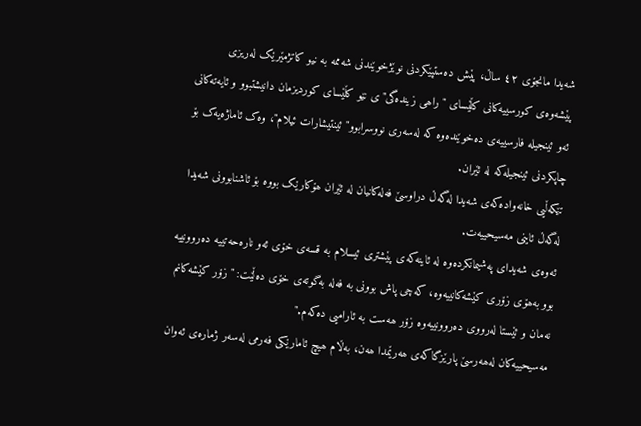شەیدا مانجۆی ٤٢ ساڵ، پێش دەستپێکردنی نوێژخوێندنی شەممە بە نیو کاتژمێرێک لەریزی پێشەوەی کورسییەکانی کڵێسای "راھی زیندەگی"ی نێو کڵێسای کوردیزمان دانیشتبوو و ئایەتەکانی ئەو ئینجیلە فارسییەی دەخوێندەوە کە لەسەری نووسرابوو" ئینتیشارات ئیلام"، وەک ئاماژەیەک بۆ چاپکردنی ئینجیلەکە لە ئێران.
تێکەڵیی خانەوادەکەی شەیدا لەگەڵ دراوسێ فەلەکانیان لە ئێران ھۆکارێک بووە بۆ ئاشنابوونی شەیدا لەگەڵ ئاینی مەسیحییەت.
ئەوەی شەیدای پەشیمانکردەوە لە ئاینەکەی پێشتری ئیسلام بە قسەی خۆی ئەو نارەحەتییە دەروونییە بوو بەھۆی زۆری کێشەکانییەوە، کەچی پاش بوونی بە فەلە بەگوتەی خۆی دەڵێت: "زۆر کێشەکانم نەمان و ئێستا لەرووی دەروونییەوە زۆر ھەست بە ئارامیی دەکەم."
مەسیحییەکان لەھەرسێ پارێزگاکەی ھەرێمدا ھەن، بەڵام ھیچ ئامارێکی فەرمی لەسەر ژمارەی ئەوان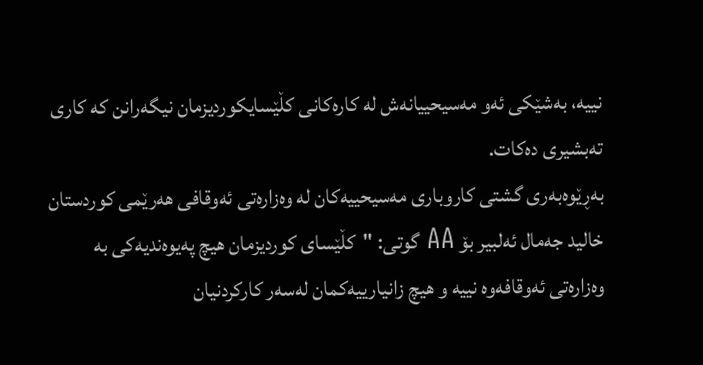نییە، بەشێکی ئەو مەسیحییانەش لە کارەکانی کڵێسایکوردیزمان نیگەرانن کە کاری تەبشیری دەکات.
بەڕێوەبەری گشتی کاروباری مەسیحییەکان لە وەزارەتی ئەوقافی ھەرێمی کوردستان خالید جەمال ئەلبیر بۆ AA گوتی: "کڵێسای کوردیزمان ھیچ پەیوەندیەکی بە وەزارەتی ئەوقافەوە نییە و ھیچ زانیارییەکمان لەسەر کارکردنیان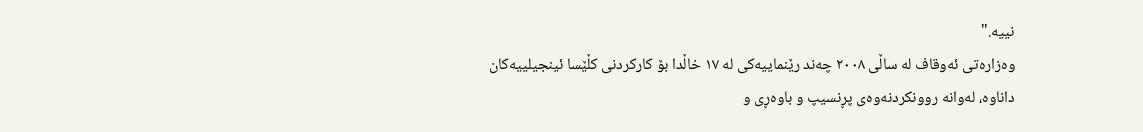نییە."
وەزارەتی ئەوقاف لە ساڵی ٢٠٠٨ چەند رێنماییەکی لە ١٧ خاڵدا بۆ کارکردنی کڵێسا ئینجیلییەکان داناوە، لەوانە روونکردنەوەی پڕنسیپ و باوەڕی و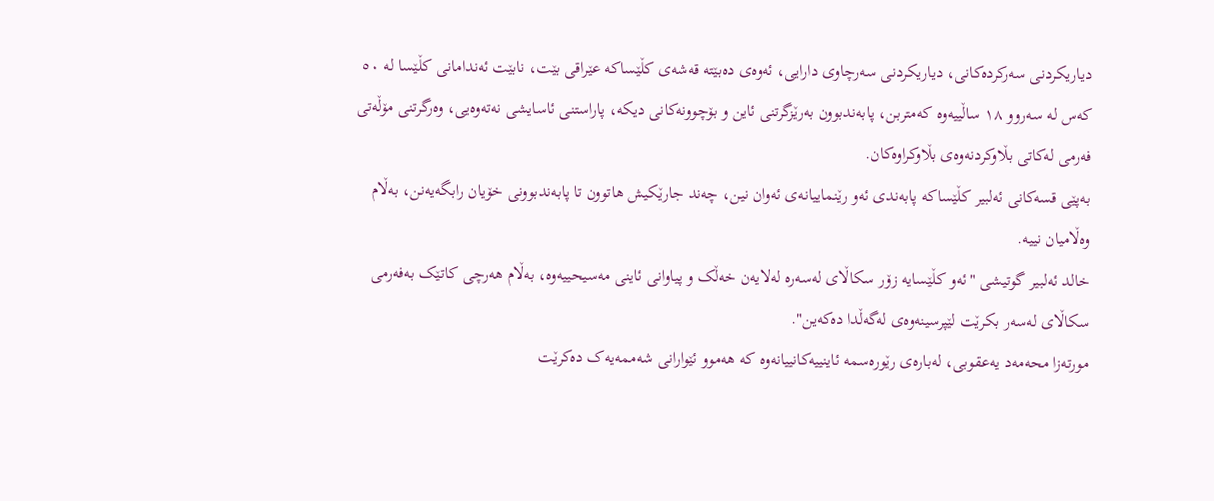دیاریکردنی سەرکردەکانی، دیاریکردنی سەرچاوی دارایی، ئەوەی دەبێتە قەشەی کڵێساکە عێراقی بێت، نابێت ئەندامانی کڵێسا لە ٥٠ کەس لە سەروو ١٨ ساڵییەوە کەمتربن، پابەندبوون بەرێزگرتنی ئاین و بۆچوونەکانی دیکە، پاراستنی ئاسایشی نەتەوەیی، وەرگرتنی مۆڵەتی فەرمی لەکاتی بڵاوکردنەوەی بڵاوکراوەکان.
بەپێی قسەکانی ئەلبیر کڵێساکە پابەندی ئەو رێنماییانەی ئەوان نین، چەند جارێکیش ھاتوون تا پابەندبوونی خۆیان رابگەیەنن، بەڵام وەڵامیان نییە.
خالد ئەلبیر گوتیشی "ئەو کڵێسایە زۆر سکاڵای لەسەرە لەلایەن خەڵک و پیاوانی ئاینی مەسیحییەوە، بەڵام ھەرچی کاتێک بەفەرمی سکاڵای لەسەر بکرێت لێپرسینەوەی لەگەڵدا دەکەین".
مورتەزا محەمەد یەعقوبی، لەبارەی رێورەسمە ئاینییەکانییانەوە کە ھەموو ئێوارانی شەممەیەک دەکرێت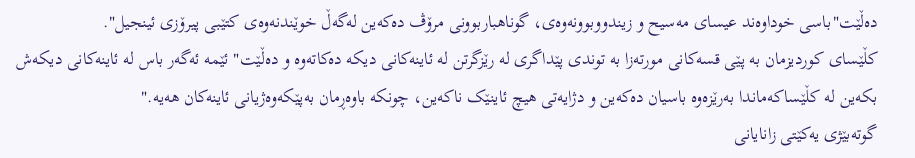دەڵێت"باسی خوداوەند عیسای مەسیح و زیندووبوونەوەی، گوناھباربوونی مرۆڤ دەکەین لەگەڵ خوێندنەوەی کتێبی پیرۆزی ئینجیل".
کڵێسای کوردیزمان بە پێی قسەکانی مورتەزا بە توندی پێداگری لە رێزگرتن لە ئاینەکانی دیکە دەکاتەوە و دەڵێت" ئێمە ئەگەر باس لە ئاینەکانی دیکەش بکەین لە کڵێساکەماندا بەرێزەوە باسیان دەکەین و دژایەتی ھیچ ئاینێک ناکەین، چونکە باوەڕمان بەپێکەوەژیانی ئاینەکان ھەیە."
گوتەبێژی یەکێتی زانایانی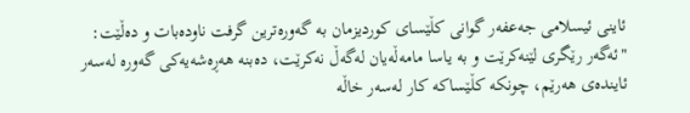ئاینی ئیسلامی جەعفەر گوانی کڵێسای کوردیزمان بە گەورەترین گرفت ناودەبات و دەڵێت: "ئەگەر رێگری لێنەکرێت و بە یاسا مامەڵەیان لەگەڵ نەکرێت، دەبنە ھەڕەشەیەکی گەورە لەسەر ئایندەی ھەرێم، چونکە کڵێساکە کار لەسەر خاڵە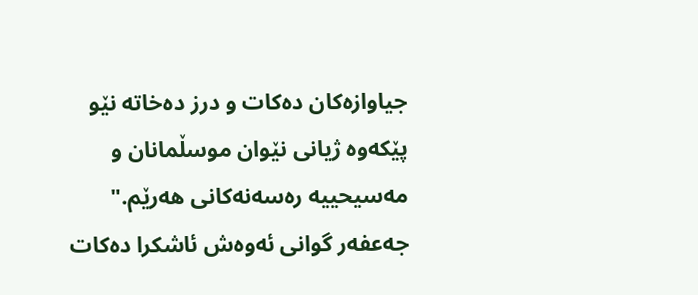جیاوازەکان دەکات و درز دەخاتە نێو پێکەوە ژیانی نێوان موسڵمانان و مەسیحییە رەسەنەکانی ھەرێم."
جەعفەر گوانی ئەوەش ئاشکرا دەکات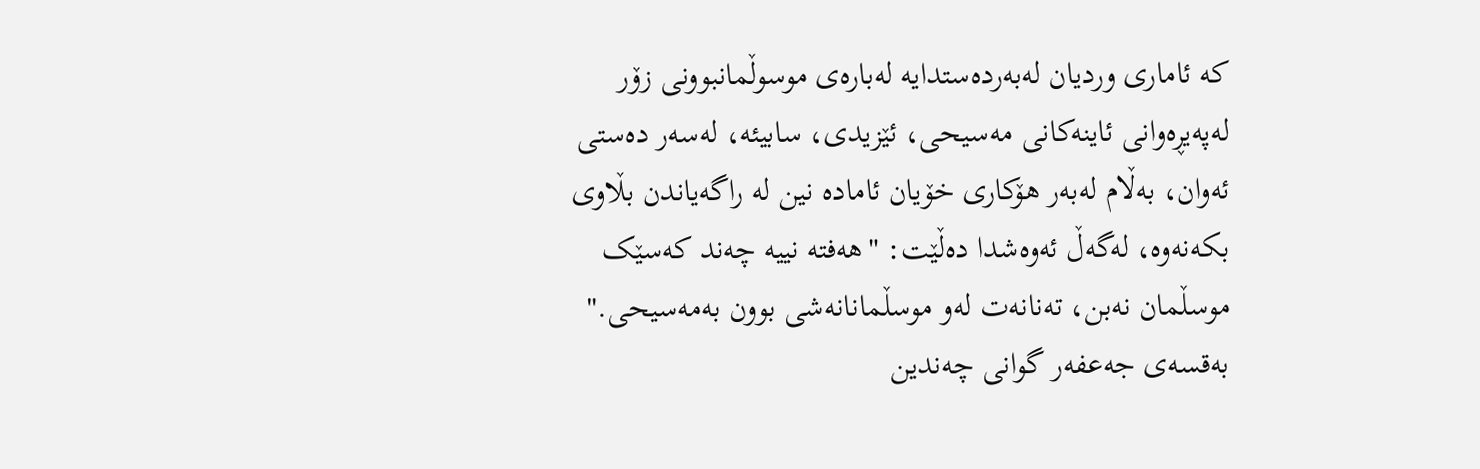کە ئاماری وردیان لەبەردەستدایە لەبارەی موسوڵمانبوونی زۆر لەپەیڕەوانی ئاینەکانی مەسیحی، ئێزیدی، سابیئە، لەسەر دەستی ئەوان، بەڵام لەبەر ھۆکاری خۆیان ئامادە نین لە راگەیاندن بڵاوی بکەنەوە، لەگەڵ ئەوەشدا دەڵێت: "ھەفتە نییە چەند کەسێک موسڵمان نەبن، تەنانەت لەو موسڵمانانەشی بوون بەمەسیحی."
بەقسەی جەعفەر گوانی چەندین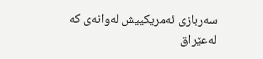سەربازی ئەمریکییش لەوانەی کە لەعێراق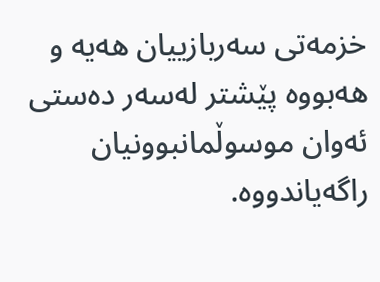خزمەتی سەربازییان ھەیە و ھەبووە پێشتر لەسەر دەستی ئەوان موسوڵمانبوونیان راگەیاندووە.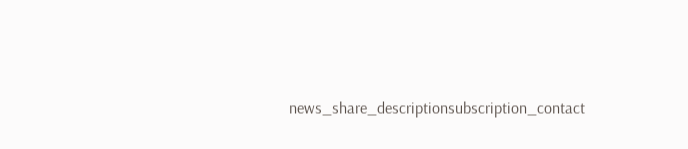news_share_descriptionsubscription_contact